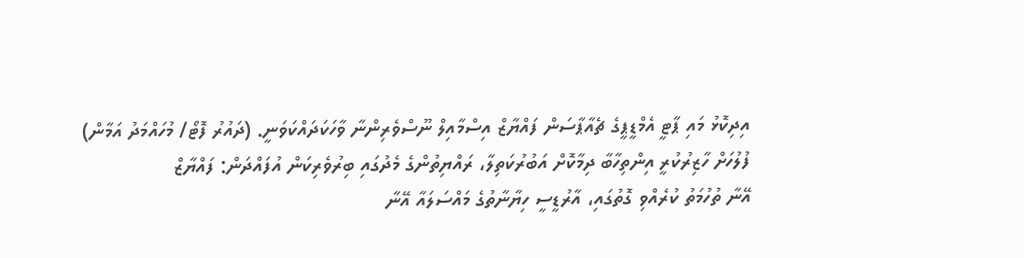އިދިކޮޅު މައި ޕާޓީ އެމްޑީޕީގެ ޗެއާޕާސަން ފައްޔާޒް އިސްމާއިލް ނޫސްވެރިންނާ ވާހަކަދައްކަވަނީ. (ދައުރު ފޮޓޯ/ މުހައްމަދު އަމާން)
ފުލުހަށް ހާޒިރުކުރީ އިންތިހާބާ ދިމާކޮށް އަބުރުކަތިލާ، ރައްޔިތުންގެ މެދުގައި ބިރުވެރިކަން އުފައްދަން: ފައްޔާޒް
އޭނާ ތުހުމަތު ކުރެއްވި ގޮތުގައި، އާރުޑީސީ ހިޔާނާތުގެ މައްސަލައާ އޭނާ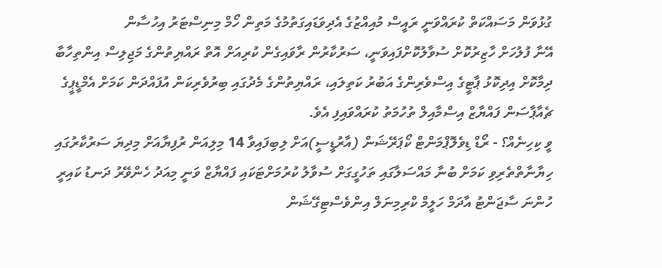ގުޅުވަން މަސައްކަތް ކުރައްވަނީ ރައީސް މުއިއްޒުގެ އެދިވަޑައިގަތުމުގެ މަތިން ހޯމް މިނިސްޓަރު އިހުސާން
އޭނާ ފުލުހަށް ހާޒިރުކޮށް ސުވާލުކޮށްފައިވަނީ، ސަރުކާރުން ރާވައިގެން ކުރިއަށް އޮތް ރައްޔިތުންގެ މަޖިލިސް އިންތިހާބާ ދިމާކޮށް އިދިކޮޅު ޕާޓީގެ އިސްވެރިންގެ އަބުރު ކަތިލައި، ރައްޔިތުންގެ މެދުގައި ބިރުވެރިކަން އުފައްދަން ކަމަށް އެމްޑީޕީގެ ޗެއާޕާސަން ފައްޔާޒް އިސްމާއިލް ތުހުމަތު ކުރައްވައިފި އެވެ.
ވީ ކިހިނެއް؟ - ރޯޑް ޑިވެލޮޕްމަންޓް ކޯޕަރޭޝަން (އާރުޑީސީ)އަށް ލިބިފައިވާ 14 މިލިއަން ރުފިޔާއަށް މިދިޔަ ސަރުކާރުގައި ހިޔާނާތްތެރިވި ކަމަށް ބުނާ މައްސަލާގައި ތަހުގީގަށް ސުވާލު ކުރުމަށްޓަކައި ފައްޔާޒް ވަނީ މިއަދު ހެންވޭރު ދަނޑު ކައިރީ ހުންނަ ސާޖަންޓު އާދަމް ހަލީމް ކްރިމިނަލް އިންވެސްޓިގޭޝަން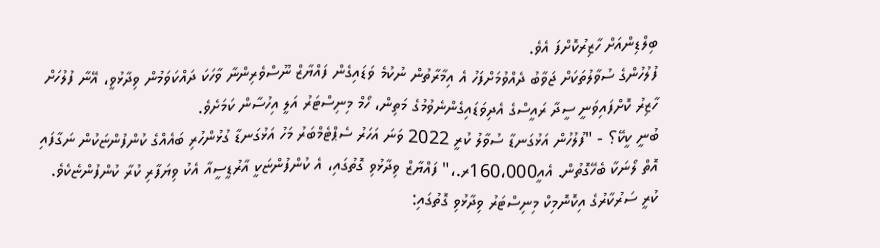ބިލްޑިންއަށް ހާޒިރުކޮށްފަ އެވެ.
ފުލުހުންގެ ސުވާލުތަކަށް ޖަވާބު ދެއްވުމަށްފަހު އެ އިމާރާތުން ނުކުމެ ވަޑައިގެން ފައްޔާޒް ނޫސްވެރިންނާ ވާހަކަ ދައްކަވަމުން ވިދާޅުވީ، އޭނާ ފުލުހަށް ހާޒިރު ކޮށްފައިވަނީ ސީދާ ރައީސްގެ އެދިވަޑައިގެންނެވުމުގެ މަތިން، ހޯމް މިނިސްޓަރު އަލީ އިހުސާން ކަމަށެވެ.
ބުނީ ކީކޭ؟ - "ފުލުހުން އަޅުގަނޑާ ސުވާލު ކުރީ 2022 ވަނަ އަހަރު ސެޕްޓެމްބަރު މަހު އަޅުގަނޑާ ގުޅުންހުރި ބައެއްގެ ކުންފުންޏަކުން ނަގާފައި އޮތް ލޯނަކާ ބެހޭގޮތުން. އެއީ160،000ރ.،" ފައްޔާޒް ވިދާޅުވި ގޮތުގައި، އެ ކުންފުންޏަކީ އާރުޑީސީއާ އެކު ވިޔަފާރި ކުރާ ކުންފުންޏެކެވެ.
ކުރީ ސަރުކާރުގެ އިކޮނޮމިކް މިނިސްޓަރު ވިދާޅުވި ގޮތުގައި: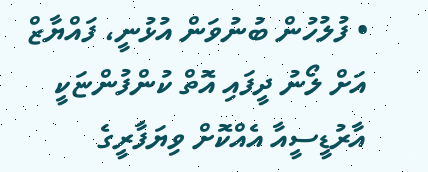• ފުލުހުން ބުނުވަން އުޅުނީ، ފައްޔާޒް އަށް ލޯނު ދީފައި އޮތް ކުންފުންޏަކީ އާރުޑީސީއާ އެއްކޮށް ވިޔަފާރީގެ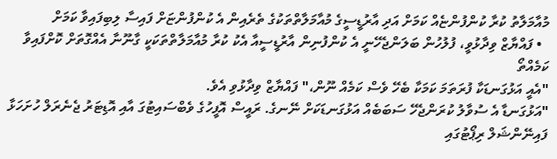މުއާމަލާތު ކުރާ ކުންފުންޏެއް ކަމަށް އަދި އާރުޑީސީގެ މުއާމަލާތްތަކުގެ ތެރެއިން އެ ކުންފުންޏަށް ފައިސާ ލިބިފައިވާ ކަމަށް
  • ފައްޔާޒް ވިދާޅުވީ، ފުލުހުން ބަލަންޖެހޭނީ އެ ކުންފުނިން އާރުޑީސީއާ އެކު ކުރާ މުއާމަލާތްތަކަކީ ގާނޫނާ އެއްގޮތަށް ކޮށްފައިވާ ކަމެއްތޯ
"އެއީ އަޅުގަނޑަކާ ފުރަތަމަ ކަމަކާ ބެހޭ ވެސް ކަމެއް ނޫން،" ފައްޔާޒް ވިދާޅުވި އެވެ.
"އަޅުގަނޑާ އެ ސުވާލު ކުރަންޖެހޭ ސަބަބެއް އަޅުގަނޑަކަށް ނޭނގެ. ރައީސް އޮފީހުގެ ވެބްސައިޓުގަ އާއި އޮޑިޓަރު ޖެނެރަލް ހުށަހަޅާ ފައިނޭންޝަލް ރިޕޯޓުގައި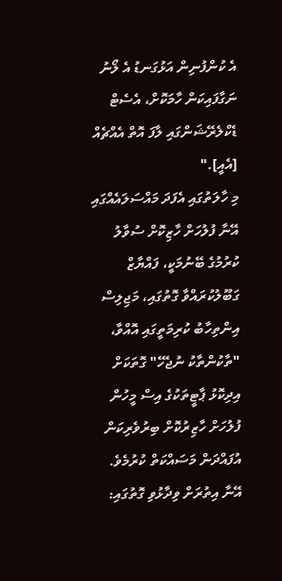އެ ކުންފުނިން އަޅުގަނޑު އެ ލޯނު ނަގާފައިކަން ހާމަކޮށް، އެސެޓް ޑެކްލެރޭޝަންގައި ލާފަ އޮތް އެއްޗެއް [އެއީ]."
މި ހާލަތުގައި އެފަދަ މައްސަލައެއްގައި އޭނާ ފުލުހަށް ހާޒިކޮށް ސުވާލު ކުރުމުގެ ބޭނުމަކީ، ފައްޔާޒް ގަބޫލުކުރައްވާ ގޮތުގައި، މަޖިލިސް އިންތިހާބު ކުރިމަތީގައި އޮއްވާ، "ތާކުންތާކު ނުޖެހޭ" ގޮތަކަށް އިދިކޮޅު ޕާޓީތަކުގެ އިސް މީހުން ފުލުހަށް ހާޒިރުކޮށް ބިރުވެރިކަން އުފައްދަން މަސައްކަތް ކުރުމެވެ.
އޭނާ އިތުރަށް ވިދާޅުވި ގޮތުގައި: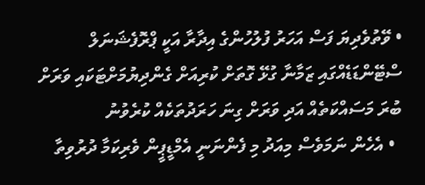• ވޭތުވެދިޔަ ފަސް އަހަރު ފުލުހުންގެ އިދާރާ އަކީ ޕްރޮފެޝަނަލް ސްޓޭންޑަޑެއްގައި ޒަމާނާ ގުޅޭ ގޮތަށް ކުރިއަށް ގެންދިޔުމަށްޓަކައި ވަރަށް ބުރަ މަސައްކަތެއް އަދި ވަރަށް ގިނަ ހަރަދުތަކެއް ކުރެވުނު
  • އެހެން ނަމަވެސް މިއަދު މި ފެންނަނީ އެމްޑީޕީން ވެރިކަމާ ދުރުވިތާ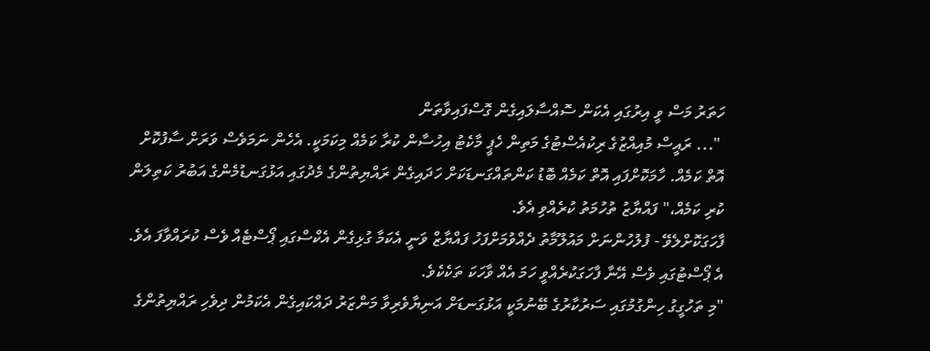ހަތަރު މަސް ވީ އިރުގައި އެކަން ސޮއްސާލައިގެން ގޮސްފައިވާތަން
 "... ރައީސް މުއިއްޒުގެ ރިކުއެސްޓުގެ މަތިން ހެޕީ މާކެޓު އިހުސާން ކުރާ ކަމެއް މިކަމަކީ. އެހެން ނަމަވެސް ވަރަށް ސާފުކޮށް އޮތް ކަމެއް. ހާމަކޮށްފައި އޮތް ކަމެއް ބޮޑު ކަންތައްގަނޑަކަށް ހަދައިގެން ރައްޔިތުންގެ މެދުގައި އަޅުގަނޑުމެންގެ އަބުރު ކަތިލަން ކުރި ކަމެއް،" ފައްޔާޒު ތުހުމަތު ކުރެއްވި އެވެ.
ފާހަގަކޮށްލެވޭ - ފުލުހުންނަށް މައުލޫމާތު ދެއްވުމަށްފަހު ފައްޔާޒް ވަނީ އެކަމާ ގުޅިގެން އެކްސްގައި ޕޯސްޓެއް ވެސް ކުރައްވާފަ އެވެ. އެ ޕޯސްޓުގައި ވެސް އޭނާ ފާހަގަކުރެއްވީ ހަމަ އެއް ވާހަކަ ތަކެކެވެ.
"މި ތަހުގީގު ހިންގުމުގައި ސަރުކާރުގެ ބޭނުމަކީ އަޅުގަނޑަށް އަނިޔާވެރިވާ މަންޒަރު ދައްކައިގެން އެކަމުން ދިވެހި ރައްޔިތުންގެ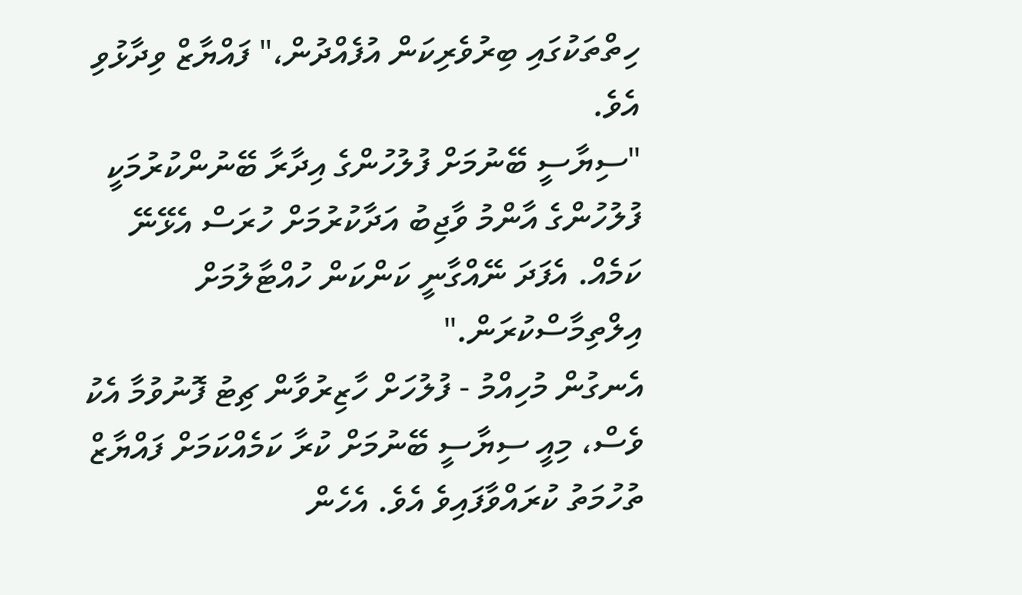ހިތްތަކުގައި ބިރުވެރިކަން އުފެއްދުން،" ފައްޔާޒް ވިދާޅުވި އެވެ.
"ސިޔާސީ ބޭނުމަށް ފުލުހުންގެ އިދާރާ ބޭނުންކުރުމަކީ ފުލުހުންގެ އާންމު ވާޖިބު އަދާކުރުމަށް ހުރަސް އެޅޭނޭ ކަމެއް. އެފަދަ ނޭއްގާނީ ކަންކަން ހުއްޓާލުމަށް އިލްތިމާސްކުރަން."
އެނގުން މުހިއްމު - ފުލުހަށް ހާޒިރުވާން ޗިޓު ފޮނުވުމާ އެކު ވެސް، މިއީ ސިޔާސީ ބޭނުމަށް ކުރާ ކަމެއްކަމަށް ފައްޔާޒް ތުހުމަތު ކުރައްވާފައިވެ އެވެ. އެހެން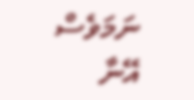ނަމަވެސް އޭނާ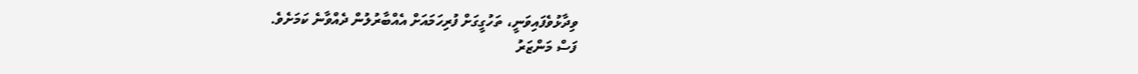ވިދާޅުވެފައިވަނީ، ތަހުގީގަށް ފުރިހަމައަށް އެއްބާރުލުން ދެއްވާނެ ކަމަށެވެ.
ފަސް މަންޒަރު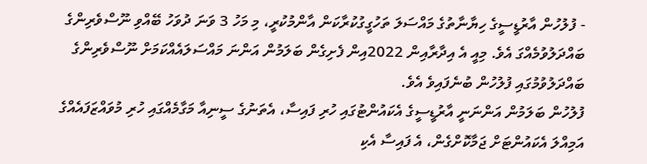- ފުލުހުން އާރުޑީސީގެ ހިޔާނާތުގެ މައްސަލަ ތަހުގީގުކުރާކަން އާންމުކުރީ، މި މަހު 3 ވަނަ ދުވަހު ބޭއްވި ނޫސްވެރިންގެ ބައްދަލުވުމެއްގަ އެވެ. މިއީ އެ އިދާރާއިން 2022އިން ފެށިގެން ބަލަމުން އަންނަ މައްސަލައެއްކަމަށް ނޫސްވެރިންގެ ބައްދަލުވުމުގައި ފުލުހުން ބުނެފައިވެ އެވެ.
ފުލުހުން ބަލަމުން އަންނަނީ އާރުޑީސީގެ އެކައުންޓުގައި ހުރި ފައިސާ، އެތަނުގެ ސީނިއާ މަގާމެއްގައި ހުރި މުވައްޒަފައެއްގެ އަމިއްލަ އެކައުންޓަށް ޖަމާކޮށްގެން، އެ ފައިސާ އެކި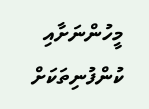މީހުންނަށާއި ކުންފުނިތަކަށް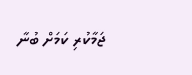ޖަމާކުރި ކަމަށް ބުނާ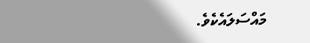މައްސަލައެކެވެ.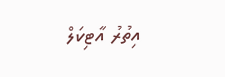އިތުރު އާޓިކަލް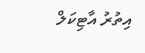އިތުރު އާޓިކަލް